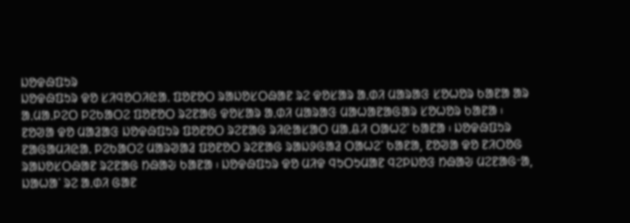ᱡᱚᱫᱷᱯᱩᱨ
ᱡᱚᱫᱷᱯᱩᱨ ᱫᱚ ᱥᱤᱧᱚᱛᱤᱭᱟᱹ ᱯᱚᱱᱚᱛ ᱨᱟᱡᱚᱥᱛᱷᱟᱱ ᱨᱮ ᱫᱚᱥᱟᱨ ᱟᱹᱰᱤ ᱢᱟᱨᱟᱝ ᱥᱚᱦᱚᱨ ᱠᱟᱱᱟ ᱟᱨ ᱟᱹᱢᱟᱹᱞᱮᱛ ᱞᱮᱠᱟᱛᱮ ᱯᱚᱱᱚᱛ ᱨᱮᱱᱟᱜ ᱫᱚᱥᱟᱨ ᱟᱹᱰᱤ ᱢᱟᱨᱟᱝ ᱢᱟᱦᱟᱱᱟᱜᱟᱨ ᱥᱚᱦᱚᱨ ᱠᱟᱱᱟ ᱾ ᱱᱚᱣᱟ ᱫᱚ ᱢᱟᱲᱟᱝ ᱡᱚᱫᱷᱯᱩᱨ ᱯᱚᱱᱚᱛ ᱨᱮᱱᱟᱜ ᱨᱤᱭᱟᱥᱟᱛ ᱢᱟᱹᱪᱤ ᱛᱟᱦᱮᱸ ᱠᱟᱱᱟ ᱾ ᱡᱚᱫᱷᱯᱩᱨ ᱱᱟᱜᱟᱢᱤᱭᱟᱹ ᱞᱮᱠᱟᱛᱮ ᱢᱟᱨᱣᱟᱲ ᱯᱚᱱᱚᱛ ᱨᱮᱱᱟᱜ ᱨᱟᱡᱽᱜᱟᱲ ᱛᱟᱦᱮᱸ ᱠᱟᱱᱟ, ᱱᱚᱣᱟ ᱫᱚ ᱱᱤᱛᱚᱜ ᱨᱟᱡᱚᱥᱛᱷᱟᱱ ᱨᱮᱱᱟᱜ ᱴᱷᱟᱶ ᱠᱟᱱᱟ ᱾ ᱡᱚᱫᱷᱯᱩᱨ ᱫᱚ ᱢᱤᱫ ᱧᱩᱛᱩᱢᱟᱱ ᱧᱮᱞᱡᱚᱝ ᱴᱷᱟᱶ ᱢᱮᱱᱟᱜᱼᱟ, ᱡᱟᱦᱟᱸ ᱨᱮ ᱟᱹᱰᱤ ᱜᱟᱱ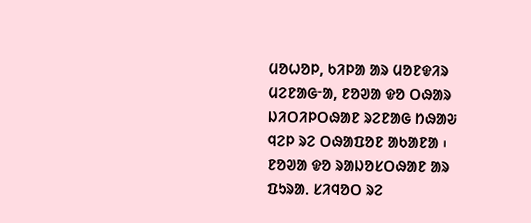ᱢᱚᱦᱚᱞ, ᱠᱤᱞᱟ ᱟᱨ ᱢᱚᱱᱫᱤᱨ ᱢᱮᱱᱟᱜᱼᱟ, ᱱᱚᱣᱟ ᱫᱚ ᱛᱷᱟᱨ ᱡᱤᱛᱤᱞᱛᱷᱟᱱ ᱨᱮᱱᱟᱜ ᱴᱷᱟᱶ ᱧᱮᱞ ᱨᱮ ᱛᱷᱟᱯᱚᱱ ᱟᱠᱟᱱᱟ ᱾ ᱱᱚᱣᱟ ᱫᱚ ᱨᱟᱡᱚᱥᱛᱷᱟᱱ ᱟᱨ ᱯᱩᱨᱟᱹ ᱥᱤᱧᱚᱛ ᱨᱮ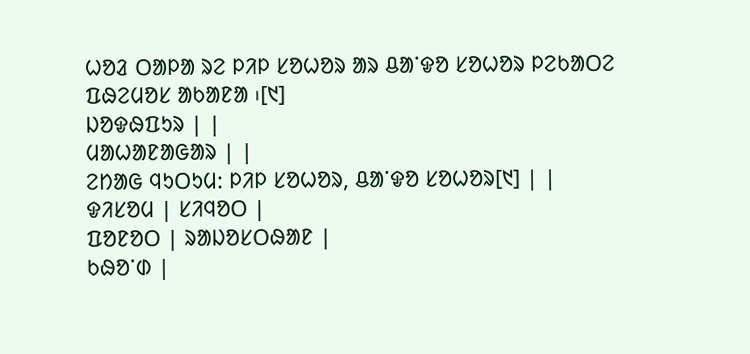ᱦᱚᱲ ᱛᱟᱞᱟ ᱨᱮ ᱞᱤᱞ ᱥᱚᱦᱚᱨ ᱟᱨ ᱪᱟᱸᱫᱚ ᱥᱚᱦᱚᱨ ᱞᱮᱠᱟᱛᱮ ᱯᱷᱮᱢᱚᱥ ᱟᱠᱟᱱᱟ ᱾[᱑]
ᱡᱚᱫᱷᱯᱩᱨ | |
ᱢᱟᱦᱟᱱᱟᱜᱟᱨ | |
ᱮᱴᱟᱜ ᱧᱩᱛᱩᱢ: ᱞᱤᱞ ᱥᱚᱦᱚᱨ, ᱪᱟᱸᱫᱚ ᱥᱚᱦᱚᱨ[᱑] | |
ᱫᱤᱥᱚᱢ | ᱥᱤᱧᱚᱛ |
ᱯᱚᱱᱚᱛ | ᱨᱟᱡᱚᱥᱛᱷᱟᱱ |
ᱠᱷᱚᱸᱰ |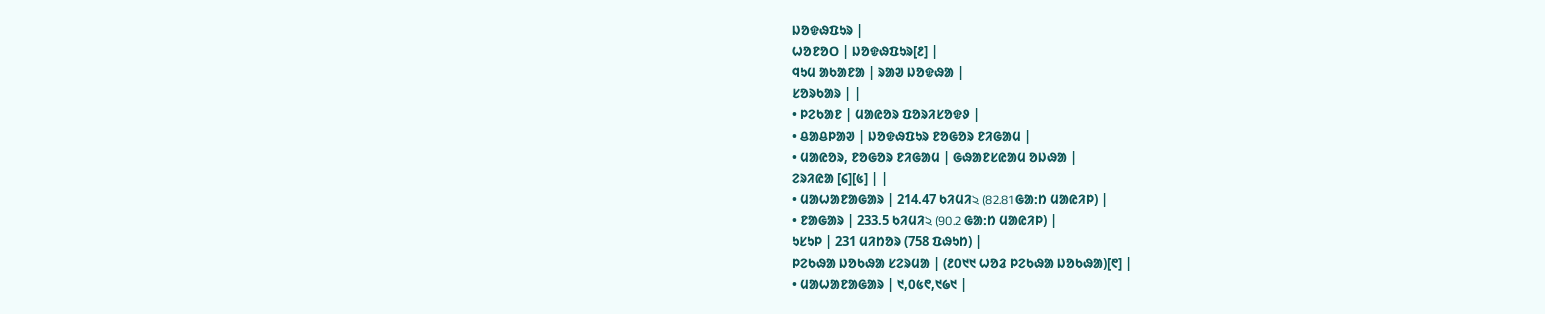ᱡᱚᱫᱷᱯᱩᱨ |
ᱦᱚᱱᱚᱛ | ᱡᱚᱫᱷᱯᱩᱨ[᱒] |
ᱧᱩᱢ ᱟᱠᱟᱱᱟ | ᱨᱟᱣ ᱡᱚᱫᱷᱟ |
ᱥᱚᱨᱠᱟᱨ | |
• ᱞᱮᱠᱟᱱ | ᱢᱟᱭᱚᱨ ᱯᱚᱨᱤᱥᱚᱫᱽ |
• ᱪᱟᱪᱞᱟᱣ | ᱡᱚᱫᱷᱯᱩᱨ ᱱᱚᱜᱚᱨ ᱱᱤᱜᱟᱢ |
• ᱢᱟᱭᱚᱨ, ᱱᱚᱜᱚᱨ ᱱᱤᱜᱟᱢ | ᱜᱷᱟᱱᱥᱭᱟᱢ ᱚᱡᱷᱟ |
ᱮᱨᱤᱭᱟ [᱔][᱕] | |
• ᱢᱟᱦᱟᱱᱟᱜᱟᱨ | 214.47 ᱠᱤᱢᱤ২ (82.81 ᱜᱟᱺᱴ ᱢᱟᱭᱤᱞ) |
• ᱱᱟᱜᱟᱨ | 233.5 ᱠᱤᱢᱤ২ (90.2 ᱜᱟᱺᱴ ᱢᱟᱭᱤᱞ) |
ᱩᱥᱩᱞ | 231 ᱢᱤᱴᱚᱨ (758 ᱯᱷᱩᱴ) |
ᱞᱮᱠᱷᱟ ᱡᱚᱠᱷᱟ ᱥᱮᱨᱢᱟ | (᱒᱐᱑᱑ ᱦᱚᱲ ᱞᱮᱠᱷᱟ ᱡᱚᱠᱷᱟ)[᱖] |
• ᱢᱟᱦᱟᱱᱟᱜᱟᱨ | ᱑,᱐᱕᱖,᱑᱙᱑ |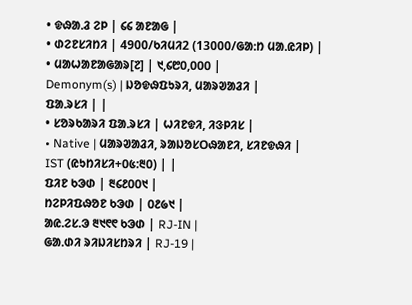• ᱫᱷᱟᱹᱲ ᱮᱞ | ᱔᱔ ᱟᱱᱟᱜ |
• ᱰᱮᱱᱥᱤᱴᱤ | 4900/ᱠᱤᱢᱤ2 (13000/ᱜᱟᱺᱴ ᱢᱟᱹᱭᱤᱞ) |
• ᱢᱟᱦᱟᱱᱟᱜᱟᱨ[᱗] | ᱑,᱔᱘᱐,᱐᱐᱐ |
Demonym(s) | ᱡᱚᱫᱷᱯᱩᱨᱤ, ᱢᱟᱨᱣᱟᱲᱤ |
ᱯᱟᱹᱨᱥᱤ | |
• ᱥᱚᱨᱠᱟᱨᱤ ᱯᱟᱹᱨᱥᱤ | ᱦᱤᱱᱫᱤ, ᱤᱝᱞᱤᱥ |
• Native | ᱢᱟᱨᱣᱟᱲᱤ, ᱨᱟᱡᱚᱥᱛᱷᱟᱱᱤ, ᱥᱤᱱᱫᱷᱤ |
IST (ᱭᱩᱴᱤᱥᱤ+᱐᱕:᱓᱐) | |
ᱯᱤᱱ ᱠᱳᱰ | ᱓᱔᱒᱐᱐᱑ |
ᱴᱮᱞᱤᱯᱷᱚᱱ ᱠᱳᱰ | ᱐᱒᱙᱑ |
ᱟᱭ.ᱮᱥ.ᱳ ᱓᱑᱖᱖ ᱠᱳᱰ | RJ-IN |
ᱜᱟᱹᱰᱤ ᱨᱤᱡᱤᱥᱴᱨᱤ | RJ-19 |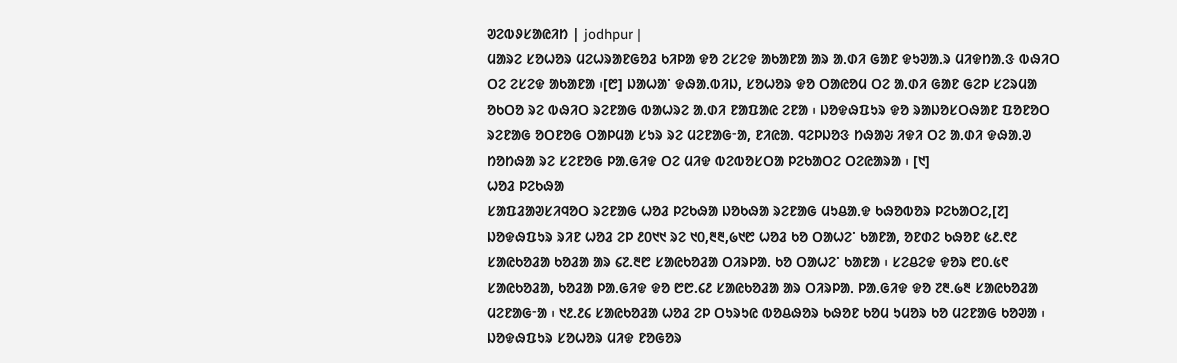ᱣᱮᱵᱽᱥᱟᱭᱤᱴ | jodhpur |
ᱢᱟᱨᱮ ᱥᱚᱦᱚᱨ ᱢᱮᱦᱨᱟᱱᱜᱚᱲ ᱠᱤᱞᱟ ᱫᱚ ᱮᱥᱮᱫ ᱟᱠᱟᱱᱟ ᱟᱨ ᱟᱹᱰᱤ ᱜᱟᱱ ᱫᱩᱣᱟᱹᱨ ᱢᱤᱫᱴᱟᱹᱝ ᱵᱷᱤᱛ ᱛᱮ ᱮᱥᱮᱫ ᱟᱠᱟᱱᱟ ᱾[᱘] ᱡᱟᱦᱟᱸ ᱫᱷᱟᱹᱵᱤᱡ, ᱥᱚᱦᱚᱨ ᱫᱚ ᱛᱟᱭᱚᱢ ᱛᱮ ᱟᱹᱰᱤ ᱜᱟᱱ ᱜᱮᱞ ᱥᱮᱨᱢᱟ ᱚᱠᱛᱚ ᱨᱮ ᱵᱷᱤᱛ ᱨᱮᱱᱟᱜ ᱵᱟᱦᱨᱮ ᱟᱹᱰᱤ ᱱᱟᱯᱟᱭ ᱮᱱᱟ ᱾ ᱡᱚᱫᱷᱯᱩᱨ ᱫᱚ ᱨᱟᱡᱚᱥᱛᱷᱟᱱ ᱯᱚᱱᱚᱛ ᱨᱮᱱᱟᱜ ᱚᱛᱱᱚᱜ ᱛᱟᱞᱢᱟ ᱥᱩᱨ ᱨᱮ ᱢᱮᱱᱟᱜᱼᱟ, ᱱᱤᱭᱟᱹ ᱧᱮᱞᱡᱚᱝ ᱴᱷᱟᱶ ᱤᱫᱤ ᱛᱮ ᱟᱹᱰᱤ ᱫᱷᱟᱹᱣ ᱴᱚᱴᱷᱟ ᱨᱮ ᱥᱮᱱᱚᱜ ᱞᱟᱹᱜᱤᱫ ᱛᱮ ᱢᱤᱫ ᱵᱮᱵᱚᱥᱛᱟ ᱞᱮᱠᱟᱛᱮ ᱛᱮᱭᱟᱨᱟ ᱾ [᱑]
ᱦᱚᱲ ᱞᱮᱠᱷᱟ
ᱥᱟᱯᱲᱟᱣᱥᱤᱧᱚᱛ ᱨᱮᱱᱟᱜ ᱦᱚᱲ ᱞᱮᱠᱷᱟ ᱡᱚᱠᱷᱟ ᱨᱮᱱᱟᱜ ᱢᱩᱪᱟᱹᱫ ᱠᱷᱚᱵᱚᱨ ᱞᱮᱠᱟᱛᱮ,[᱗] ᱡᱚᱫᱷᱯᱩᱨ ᱨᱤᱱ ᱦᱚᱲ ᱮᱞ ᱒᱐᱑᱑ ᱨᱮ ᱑᱐,᱓᱓,᱙᱑᱘ ᱦᱚᱲ ᱠᱚ ᱛᱟᱦᱮᱸ ᱠᱟᱱᱟ, ᱚᱱᱰᱮ ᱠᱷᱚᱱ ᱕᱒.᱖᱒ ᱥᱟᱭᱠᱚᱲᱟ ᱠᱚᱲᱟ ᱟᱨ ᱔᱗.᱓᱘ ᱥᱟᱭᱠᱚᱲᱟ ᱛᱤᱨᱞᱟᱹ ᱠᱚ ᱛᱟᱦᱮᱸ ᱠᱟᱱᱟ ᱾ ᱥᱮᱪᱮᱫ ᱫᱚᱨ ᱘᱐.᱕᱖ ᱥᱟᱭᱠᱚᱲᱟ, ᱠᱚᱲᱟ ᱞᱟᱹᱜᱤᱫ ᱫᱚ ᱘᱘.᱔᱒ ᱥᱟᱭᱠᱚᱲᱟ ᱟᱨ ᱛᱤᱨᱞᱟᱹ ᱞᱟᱹᱜᱤᱫ ᱫᱚ ᱗᱓.᱙᱓ ᱥᱟᱭᱠᱚᱲᱟ ᱢᱮᱱᱟᱜᱼᱟ ᱾ ᱑᱒.᱒᱔ ᱥᱟᱭᱠᱚᱲᱟ ᱦᱚᱲ ᱮᱞ ᱛᱩᱨᱩᱭ ᱵᱚᱪᱷᱚᱨ ᱠᱷᱚᱱ ᱠᱚᱢ ᱩᱢᱚᱨ ᱠᱚ ᱢᱮᱱᱟᱜ ᱠᱚᱣᱟ ᱾ ᱡᱚᱫᱷᱯᱩᱨ ᱥᱚᱦᱚᱨ ᱢᱤᱫ ᱱᱚᱜᱚᱨ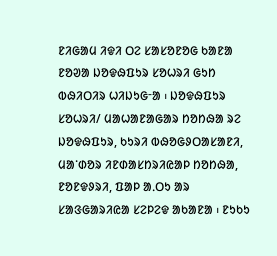ᱱᱤᱜᱟᱢ ᱤᱫᱤ ᱛᱮ ᱥᱟᱥᱚᱱᱚᱜ ᱠᱟᱱᱟ ᱱᱚᱣᱟ ᱡᱚᱫᱷᱯᱩᱨ ᱥᱚᱦᱨᱤ ᱜᱩᱴ ᱵᱷᱤᱛᱤᱨ ᱦᱤᱡᱩᱜᱼᱟ ᱾ ᱡᱚᱫᱷᱯᱩᱨ ᱥᱚᱦᱨᱤ/ ᱢᱟᱦᱟᱱᱟᱜᱟᱨ ᱴᱚᱴᱷᱟ ᱨᱮ ᱡᱚᱫᱷᱯᱩᱨ, ᱠᱩᱨᱤ ᱵᱷᱚᱜᱽᱛᱟᱥᱟᱱᱤ, ᱢᱟᱸᱰᱚᱨ ᱤᱱᱰᱟᱥᱴᱨᱤᱭᱟᱞ ᱴᱚᱴᱷᱟ, ᱱᱚᱱᱫᱽᱨᱤ, ᱯᱟᱞ ᱟᱹᱛᱩ ᱟᱨ ᱥᱟᱝᱜᱟᱨᱤᱭᱟ ᱥᱮᱞᱮᱫ ᱟᱠᱟᱱᱟ ᱾ ᱱᱩᱠᱩ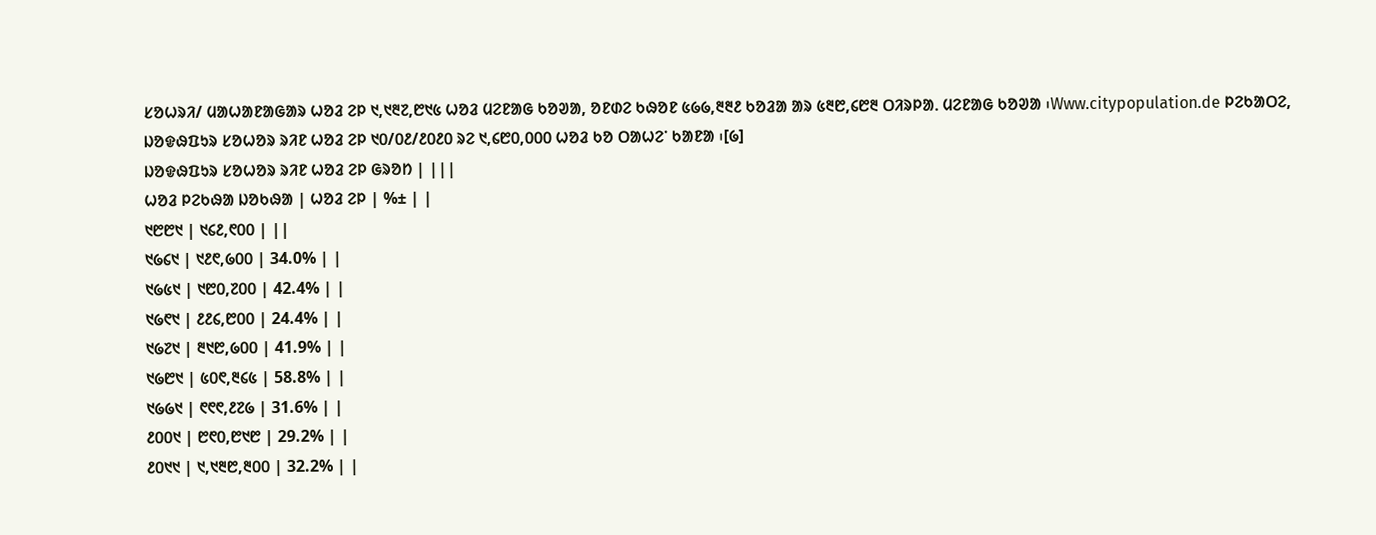ᱥᱚᱦᱨᱤ/ ᱢᱟᱦᱟᱱᱟᱜᱟᱨ ᱦᱚᱲ ᱮᱞ ᱑,᱑᱓᱗,᱘᱑᱕ ᱦᱚᱲ ᱢᱮᱱᱟᱜ ᱠᱚᱣᱟ, ᱚᱱᱰᱮ ᱠᱷᱚᱱ ᱕᱙᱙,᱓᱓᱒ ᱠᱚᱲᱟ ᱟᱨ ᱕᱓᱘,᱔᱘᱓ ᱛᱤᱨᱞᱟᱹ ᱢᱮᱱᱟᱜ ᱠᱚᱣᱟ ᱾Www.citypopulation.de ᱞᱮᱠᱟᱛᱮ, ᱡᱚᱫᱷᱯᱩᱨ ᱥᱚᱦᱚᱨ ᱨᱤᱱ ᱦᱚᱲ ᱮᱞ ᱑᱐/᱐᱒/᱒᱐᱒᱐ ᱨᱮ ᱑,᱔᱘᱐,᱐᱐᱐ ᱦᱚᱲ ᱠᱚ ᱛᱟᱦᱮᱸ ᱠᱟᱱᱟ ᱾[᱙]
ᱡᱚᱫᱷᱯᱩᱨ ᱥᱚᱦᱚᱨ ᱨᱤᱱ ᱦᱚᱲ ᱮᱞ ᱜᱨᱚᱴ | |||
ᱦᱚᱲ ᱞᱮᱠᱷᱟ ᱡᱚᱠᱷᱟ | ᱦᱚᱲ ᱮᱞ | %± | |
᱑᱘᱘᱑ | ᱑᱔᱒,᱖᱐᱐ | ||
᱑᱙᱔᱑ | ᱑᱒᱖,᱙᱐᱐ | 34.0% | |
᱑᱙᱕᱑ | ᱑᱘᱐,᱗᱐᱐ | 42.4% | |
᱑᱙᱖᱑ | ᱒᱒᱔,᱘᱐᱐ | 24.4% | |
᱑᱙᱗᱑ | ᱓᱑᱘,᱙᱐᱐ | 41.9% | |
᱑᱙᱘᱑ | ᱕᱐᱖,᱓᱔᱕ | 58.8% | |
᱑᱙᱙᱑ | ᱖᱖᱖,᱒᱗᱙ | 31.6% | |
᱒᱐᱐᱑ | ᱘᱖᱐,᱘᱑᱘ | 29.2% | |
᱒᱐᱑᱑ | ᱑,᱑᱓᱘,᱓᱐᱐ | 32.2% | |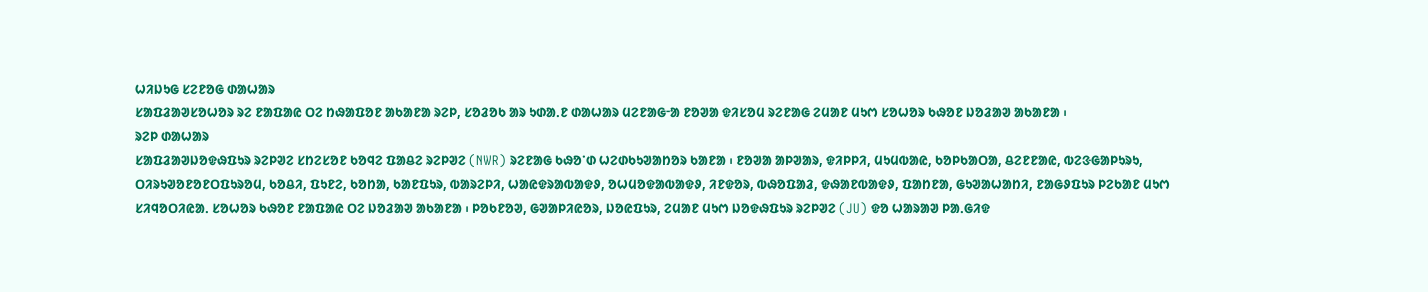ᱦᱤᱡᱩᱜ ᱥᱮᱱᱚᱜ ᱰᱟᱦᱟᱨ
ᱥᱟᱯᱲᱟᱣᱥᱚᱦᱚᱨ ᱨᱮ ᱱᱟᱯᱟᱭ ᱛᱮ ᱴᱷᱟᱯᱚᱱ ᱟᱠᱟᱱᱟ ᱨᱮᱞ, ᱥᱚᱲᱚᱠ ᱟᱨ ᱩᱰᱟᱹᱱ ᱰᱟᱦᱟᱨ ᱢᱮᱱᱟᱜᱼᱟ ᱱᱚᱣᱟ ᱫᱤᱥᱚᱢ ᱨᱮᱱᱟᱜ ᱮᱢᱟᱱ ᱢᱩᱬ ᱥᱚᱦᱚᱨ ᱠᱷᱚᱱ ᱡᱚᱲᱟᱣ ᱟᱠᱟᱱᱟ ᱾
ᱨᱮᱞ ᱰᱟᱦᱟᱨ
ᱥᱟᱯᱲᱟᱣᱡᱚᱫᱷᱯᱩᱨ ᱨᱮᱞᱣᱮ ᱥᱴᱮᱥᱚᱱ ᱠᱚᱧᱮ ᱯᱟᱪᱮ ᱨᱮᱞᱣᱮ (NWR) ᱨᱮᱱᱟᱜ ᱠᱷᱚᱸᱰ ᱦᱮᱰᱠᱩᱣᱟᱴᱚᱨ ᱠᱟᱱᱟ ᱾ ᱱᱚᱣᱟ ᱟᱞᱣᱟᱨ, ᱫᱤᱞᱞᱤ, ᱢᱩᱢᱵᱟᱭ, ᱠᱚᱞᱠᱟᱛᱟ, ᱪᱮᱱᱱᱟᱭ, ᱵᱮᱝᱜᱟᱞᱩᱨᱩ, ᱛᱤᱨᱩᱣᱚᱱᱚᱱᱛᱯᱩᱨᱚᱢ, ᱠᱚᱪᱤ, ᱯᱩᱱᱮ, ᱠᱚᱴᱟ, ᱠᱟᱱᱯᱩᱨ, ᱵᱟᱨᱮᱞᱤ, ᱦᱟᱭᱫᱨᱟᱵᱟᱫᱽ, ᱚᱦᱢᱚᱫᱟᱵᱟᱫᱽ, ᱤᱱᱫᱚᱨ, ᱵᱷᱚᱯᱟᱲ, ᱫᱷᱟᱱᱵᱟᱫᱽ, ᱯᱟᱴᱱᱟ, ᱜᱩᱣᱟᱦᱟᱴᱤ, ᱱᱟᱜᱽᱯᱩᱨ ᱞᱮᱠᱟᱱ ᱢᱩᱬ ᱥᱤᱧᱚᱛᱤᱭᱟᱹ ᱥᱚᱦᱚᱨ ᱠᱷᱚᱱ ᱱᱟᱯᱟᱭ ᱛᱮ ᱡᱚᱲᱟᱣ ᱟᱠᱟᱱᱟ ᱾ ᱞᱚᱠᱱᱚᱣ, ᱜᱣᱟᱞᱤᱭᱚᱨ, ᱡᱚᱭᱯᱩᱨ, ᱮᱢᱟᱱ ᱢᱩᱬ ᱡᱚᱫᱷᱯᱩᱨ ᱨᱮᱞᱣᱮ (JU) ᱫᱚ ᱦᱟᱨᱟᱣ ᱞᱟᱹᱜᱤᱫ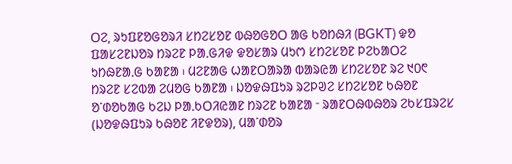ᱛᱮ, ᱨᱩᱯᱱᱚᱜᱚᱨᱤ ᱥᱴᱮᱥᱚᱱ ᱵᱷᱚᱜᱚᱛ ᱟᱜ ᱠᱚᱴᱷᱤ (BGKT) ᱫᱚ ᱯᱟᱥᱮᱱᱡᱚᱨ ᱴᱨᱮᱱ ᱞᱟᱹᱜᱤᱫ ᱫᱚᱥᱟᱨ ᱢᱩᱬ ᱥᱴᱮᱥᱚᱱ ᱞᱮᱠᱟᱛᱮ ᱩᱴᱷᱱᱟᱹᱜ ᱠᱟᱱᱟ ᱾ ᱢᱮᱱᱟᱜ ᱦᱟᱱᱛᱟᱨᱟ ᱵᱟᱨᱭᱟ ᱥᱴᱮᱥᱚᱱ ᱨᱮ ᱑᱐᱖ ᱴᱨᱮᱱ ᱥᱮᱵᱟ ᱮᱢᱚᱜ ᱠᱟᱱᱟ ᱾ ᱡᱚᱫᱷᱯᱩᱨ ᱨᱮᱞᱣᱮ ᱥᱴᱮᱥᱚᱱ ᱠᱷᱚᱱ ᱚᱸᱰᱚᱠᱟᱜ ᱠᱮᱡ ᱞᱟᱹᱠᱛᱤᱭᱟᱱ ᱴᱨᱮᱱ ᱠᱟᱱᱟ ᱼ ᱨᱟᱱᱛᱷᱵᱷᱚᱨ ᱮᱠᱥᱯᱨᱮᱥ (ᱡᱚᱫᱷᱯᱩᱨ ᱠᱷᱚᱱ ᱤᱱᱫᱚᱨ), ᱢᱟᱸᱰᱚᱨ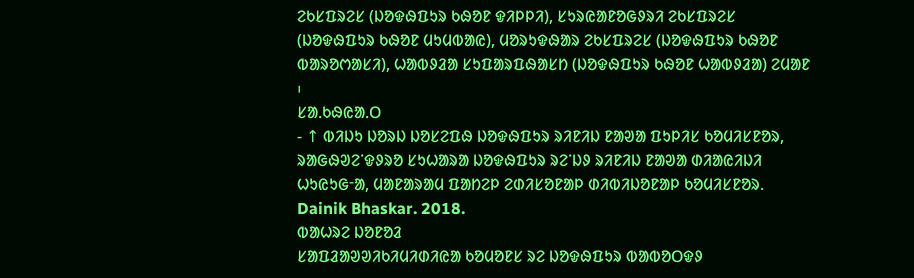ᱮᱠᱥᱯᱨᱮᱥ (ᱡᱚᱫᱷᱯᱩᱨ ᱠᱷᱚᱱ ᱫᱤᱞᱞᱤ), ᱥᱩᱨᱭᱟᱱᱚᱜᱽᱨᱤ ᱮᱠᱥᱯᱨᱮᱥ (ᱡᱚᱫᱷᱯᱩᱨ ᱠᱷᱚᱱ ᱢᱩᱢᱵᱟᱭ), ᱢᱚᱨᱩᱫᱷᱟᱨ ᱮᱠᱥᱯᱨᱮᱥ (ᱡᱚᱫᱷᱯᱩᱨ ᱠᱷᱚᱱ ᱵᱟᱨᱚᱬᱟᱥᱤ), ᱦᱟᱵᱽᱲᱟ ᱥᱩᱯᱟᱨᱯᱷᱟᱥᱴ (ᱡᱚᱫᱷᱯᱩᱨ ᱠᱷᱚᱱ ᱦᱟᱵᱽᱲᱟ) ᱮᱢᱟᱱ ᱾
ᱥᱟᱹᱠᱷᱭᱟᱹᱛ
- ↑ ᱵᱤᱡᱩ ᱡᱚᱨᱡ ᱡᱚᱥᱮᱯᱷ ᱡᱚᱫᱷᱯᱩᱨ ᱨᱤᱱᱤᱡ ᱱᱟᱣᱟ ᱯᱩᱞᱤᱥ ᱠᱚᱢᱤᱥᱱᱚᱨ, ᱨᱟᱜᱷᱣᱮᱸᱫᱽᱨᱚ ᱥᱩᱦᱟᱨᱟ ᱡᱚᱫᱷᱯᱩᱨ ᱨᱮᱸᱡᱽ ᱨᱤᱱᱤᱡ ᱱᱟᱣᱟ ᱰᱤᱟᱭᱤᱡᱤ ᱦᱩᱭᱩᱜᱼᱟ, ᱢᱟᱱᱟᱨᱟᱢ ᱯᱟᱴᱮᱞ ᱮᱰᱤᱥᱚᱱᱟᱞ ᱰᱤᱵᱤᱡᱚᱱᱟᱞ ᱠᱚᱢᱤᱥᱱᱚᱨ. Dainik Bhaskar. 2018.
ᱵᱟᱦᱨᱮ ᱡᱚᱱᱚᱲ
ᱥᱟᱯᱲᱟᱣᱣᱤᱠᱤᱢᱤᱰᱤᱭᱟ ᱠᱚᱢᱚᱱᱥ ᱨᱮ ᱡᱚᱫᱷᱯᱩᱨ ᱵᱟᱵᱚᱛᱫᱽ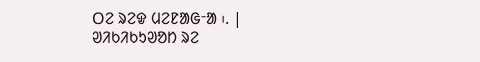ᱛᱮ ᱨᱮᱫ ᱢᱮᱱᱟᱜᱼᱟ ᱾. |
ᱣᱤᱠᱤᱠᱩᱣᱚᱴ ᱨᱮ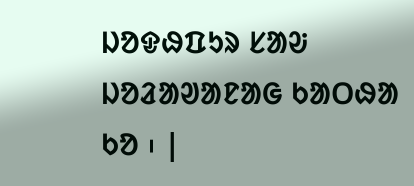ᱡᱚᱫᱷᱯᱩᱨ ᱥᱟᱶ ᱡᱚᱲᱟᱣᱟᱱᱟᱜ ᱠᱟᱛᱷᱟ ᱠᱚ ᱾ |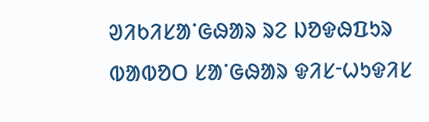ᱣᱤᱠᱤᱥᱟᱸᱜᱷᱟᱨ ᱨᱮ ᱡᱚᱫᱷᱯᱩᱨ ᱵᱟᱵᱚᱛ ᱥᱟᱸᱜᱷᱟᱨ ᱫᱤᱥᱼᱦᱩᱫᱤᱥ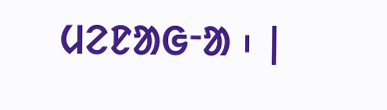ᱢᱮᱱᱟᱜᱼᱟ ᱾ |